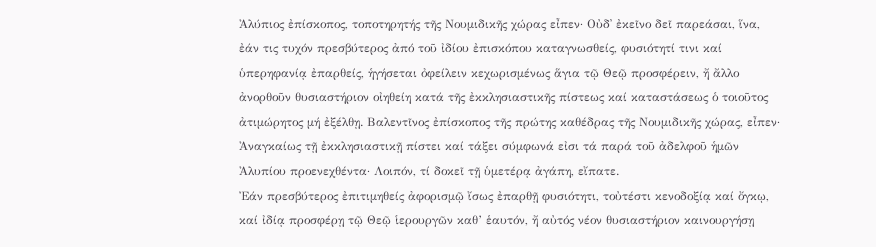Ἀλύπιος ἐπίσκοπος, τοποτηρητής τῆς Νουμιδικῆς χώρας εἶπεν· Οὐδ᾽ ἐκεῖνο δεῖ παρεάσαι, ἵνα, ἐάν τις τυχόν πρεσβύτερος ἀπό τοῦ ἰδίου ἐπισκόπου καταγνωσθείς, φυσιότητί τινι καί ὑπερηφανίᾳ ἐπαρθείς, ἡγήσεται ὀφείλειν κεχωρισμένως ἅγια τῷ Θεῷ προσφέρειν, ἤ ἄλλο ἀνορθοῦν θυσιαστήριον οἰηθείη κατά τῆς ἐκκλησιαστικῆς πίστεως καί καταστάσεως ὁ τοιοῦτος ἀτιμώρητος μή ἐξέλθῃ. Βαλεντῖνος ἐπίσκοπος τῆς πρώτης καθέδρας τῆς Νουμιδικῆς χώρας, εἶπεν· Ἀναγκαίως τῇ ἐκκλησιαστικῇ πίστει καί τάξει σύμφωνά εἰσι τά παρά τοῦ ἀδελφοῦ ἡμῶν Ἀλυπίου προενεχθέντα· Λοιπόν, τί δοκεῖ τῇ ὑμετέρᾳ ἀγάπη, εἴπατε.
Ἐάν πρεσβύτερος ἐπιτιμηθείς ἀφορισμῷ ἴσως ἐπαρθῇ φυσιότητι, τοὐτέστι κενοδοξίᾳ καί ὄγκῳ, καί ἰδίᾳ προσφέρῃ τῷ Θεῷ ἱερουργῶν καθ’ ἑαυτόν, ἤ αὐτός νέον θυσιαστήριον καινουργήσῃ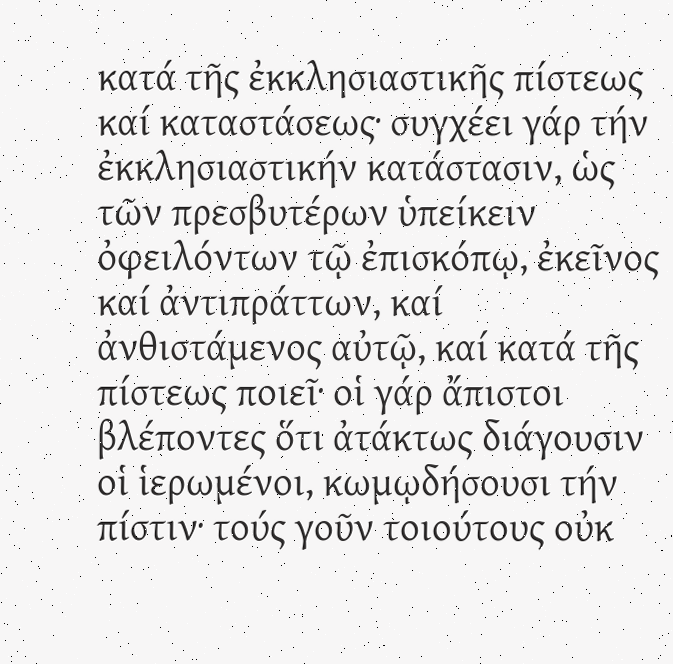κατά τῆς ἐκκλησιαστικῆς πίστεως καί καταστάσεως∙ συγχέει γάρ τήν ἐκκλησιαστικήν κατάστασιν, ὡς τῶν πρεσβυτέρων ὑπείκειν ὀφειλόντων τῷ ἐπισκόπῳ, ἐκεῖνος καί ἀντιπράττων, καί ἀνθιστάμενος αὐτῷ, καί κατά τῆς πίστεως ποιεῖ∙ οἱ γάρ ἄπιστοι βλέποντες ὅτι ἀτάκτως διάγουσιν οἱ ἱερωμένοι, κωμῳδήσουσι τήν πίστιν∙ τούς γοῦν τοιούτους οὐκ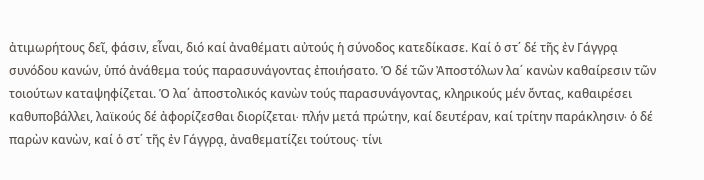ἀτιμωρήτους δεῖ, φάσιν, εἶναι, διό καί ἀναθέματι αὐτούς ἡ σύνοδος κατεδίκασε. Καί ὁ στ΄ δέ τῆς ἐν Γάγγρᾳ συνόδου κανών, ὑπό ἀνάθεμα τούς παρασυνάγοντας ἐποιήσατο. Ὁ δέ τῶν Ἀποστόλων λα΄ κανὼν καθαίρεσιν τῶν τοιούτων καταψηφίζεται. Ὁ λα΄ ἀποστολικός κανὼν τούς παρασυνάγοντας, κληρικούς μέν ὄντας, καθαιρέσει καθυποβάλλει, λαϊκούς δέ ἀφορίζεσθαι διορίζεται∙ πλήν μετά πρώτην, καί δευτέραν, καί τρίτην παράκλησιν∙ ὁ δέ παρὼν κανὼν, καί ὁ στ΄ τῆς ἐν Γάγγρᾳ, ἀναθεματίζει τούτους∙ τίνι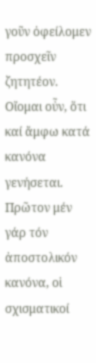γοῦν ὀφείλομεν προσχεῖν ζητητέον. Οἴομαι οὖν, ὅτι καί ἄμφω κατά κανόνα γενήσεται. Πρῶτον μέν γάρ τόν ἀποστολικόν κανόνα, οἱ σχισματικοί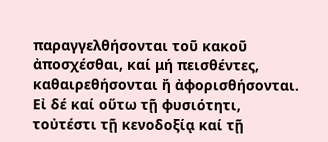παραγγελθήσονται τοῦ κακοῦ ἀποσχέσθαι, καί μή πεισθέντες, καθαιρεθήσονται ἤ ἀφορισθήσονται. Εἰ δέ καί οὕτω τῇ φυσιότητι, τοὐτέστι τῇ κενοδοξίᾳ καί τῇ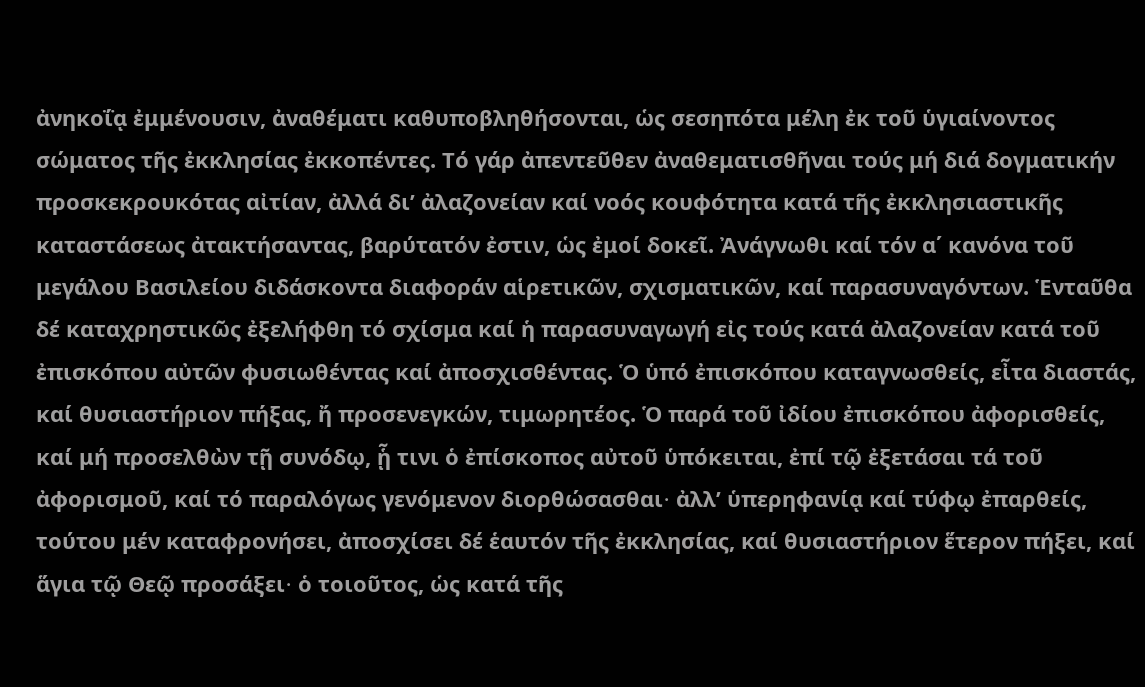ἀνηκοΐᾳ ἐμμένουσιν, ἀναθέματι καθυποβληθήσονται, ὡς σεσηπότα μέλη ἐκ τοῦ ὑγιαίνοντος σώματος τῆς ἐκκλησίας ἐκκοπέντες. Τό γάρ ἀπεντεῦθεν ἀναθεματισθῆναι τούς μή διά δογματικήν προσκεκρουκότας αἰτίαν, ἀλλά δι’ ἀλαζονείαν καί νοός κουφότητα κατά τῆς ἐκκλησιαστικῆς καταστάσεως ἀτακτήσαντας, βαρύτατόν ἐστιν, ὡς ἐμοί δοκεῖ. Ἀνάγνωθι καί τόν α΄ κανόνα τοῦ μεγάλου Βασιλείου διδάσκοντα διαφοράν αἱρετικῶν, σχισματικῶν, καί παρασυναγόντων. Ἑνταῦθα δέ καταχρηστικῶς ἐξελήφθη τό σχίσμα καί ἡ παρασυναγωγή εἰς τούς κατά ἀλαζονείαν κατά τοῦ ἐπισκόπου αὐτῶν φυσιωθέντας καί ἀποσχισθέντας. Ὁ ὑπό ἐπισκόπου καταγνωσθείς, εἶτα διαστάς, καί θυσιαστήριον πήξας, ἤ προσενεγκών, τιμωρητέος. Ὁ παρά τοῦ ἰδίου ἐπισκόπου ἀφορισθείς, καί μή προσελθὼν τῇ συνόδῳ, ᾗ τινι ὁ ἐπίσκοπος αὐτοῦ ὑπόκειται, ἐπί τῷ ἐξετάσαι τά τοῦ ἀφορισμοῦ, καί τό παραλόγως γενόμενον διορθώσασθαι∙ ἀλλ’ ὑπερηφανίᾳ καί τύφῳ ἐπαρθείς, τούτου μέν καταφρονήσει, ἀποσχίσει δέ ἑαυτόν τῆς ἐκκλησίας, καί θυσιαστήριον ἕτερον πήξει, καί ἅγια τῷ Θεῷ προσάξει∙ ὁ τοιοῦτος, ὡς κατά τῆς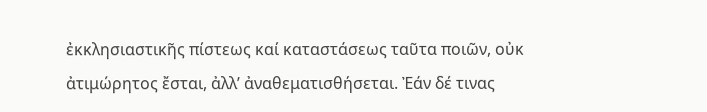ἐκκλησιαστικῆς πίστεως καί καταστάσεως ταῦτα ποιῶν, οὐκ ἀτιμώρητος ἔσται, ἀλλ’ ἀναθεματισθήσεται. Ἐάν δέ τινας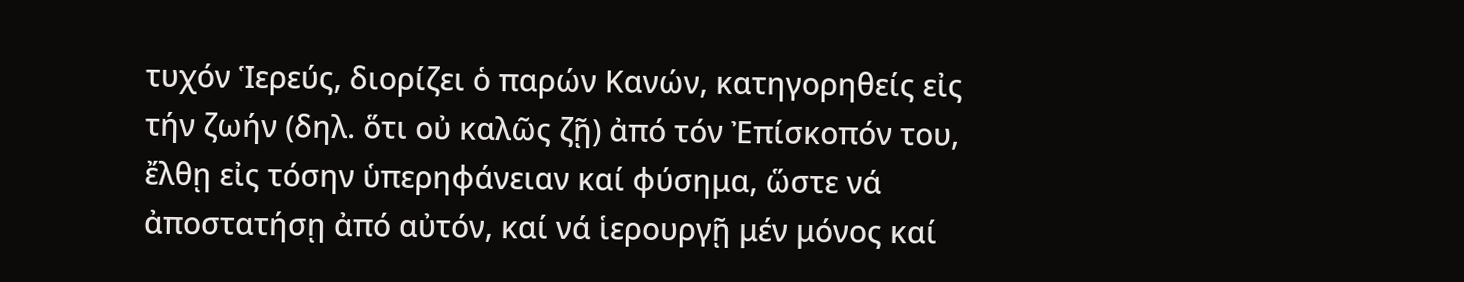τυχόν Ἱερεύς, διορίζει ὁ παρών Κανών, κατηγορηθείς εἰς τήν ζωήν (δηλ. ὅτι οὐ καλῶς ζῇ) ἀπό τόν Ἐπίσκοπόν του, ἔλθῃ εἰς τόσην ὑπερηφάνειαν καί φύσημα, ὥστε νά ἀποστατήσῃ ἀπό αὐτόν, καί νά ἱερουργῇ μέν μόνος καί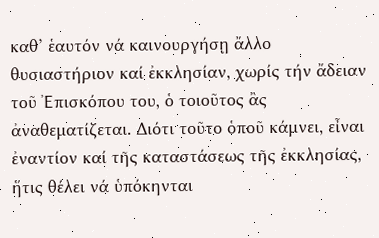καθ’ ἑαυτόν νά καινουργήσῃ ἄλλο θυσιαστήριον καί ἐκκλησίαν, χωρίς τήν ἄδειαν τοῦ Ἐπισκόπου του, ὁ τοιοῦτος ἂς ἀναθεματίζεται. Διότι τοῦτο ὁποῦ κάμνει, εἶναι ἐναντίον καί τῆς καταστάσεως τῆς ἐκκλησίας, ἥτις θέλει νά ὑπόκηνται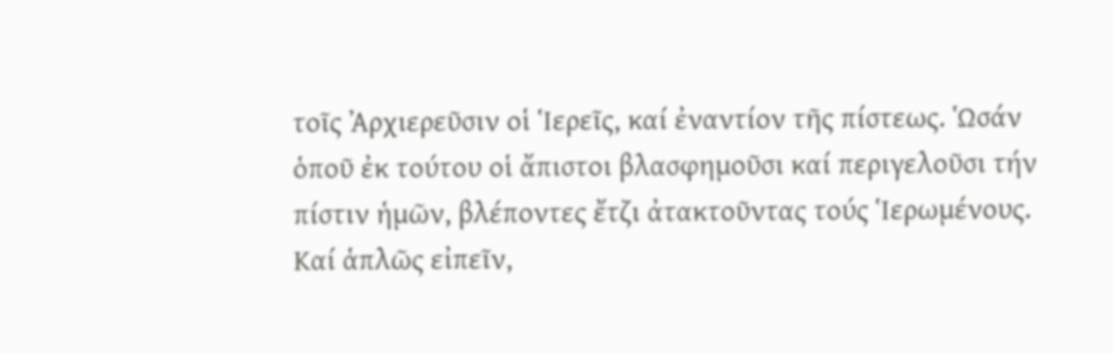τοῖς Ἀρχιερεῦσιν οἱ Ἱερεῖς, καί ἐναντίον τῆς πίστεως. Ὡσάν ὁποῦ ἐκ τούτου οἱ ἄπιστοι βλασφημοῦσι καί περιγελοῦσι τήν πίστιν ἡμῶν, βλέποντες ἔτζι ἀτακτοῦντας τούς Ἱερωμένους. Καί ἁπλῶς εἰπεῖν,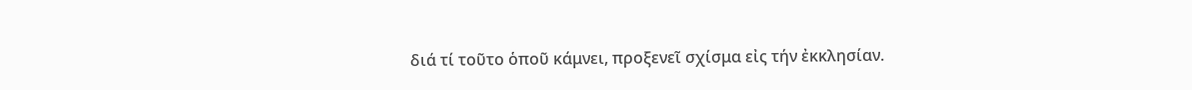διά τί τοῦτο ὁποῦ κάμνει, προξενεῖ σχίσμα εἰς τήν ἐκκλησίαν.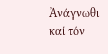Ἀνάγνωθι καί τόν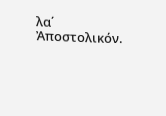λα΄ Ἀποστολικόν.